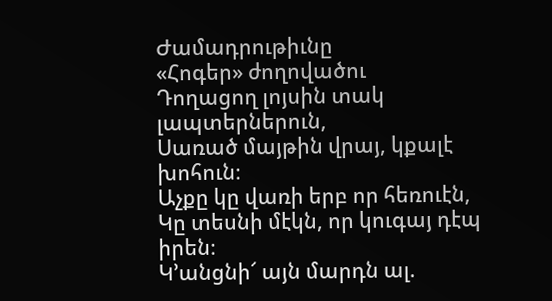Ժամադրութիւնը
«Հոգեր» ժողովածու
Դողացող լոյսին տակ լապտերներուն,
Սառած մայթին վրայ, կքալէ խոհուն։
Աչքը կը վառի երբ որ հեռուէն,
Կը տեսնի մէկն, որ կուգայ դէպ իրեն։
Կ՚անցնի՜ այն մարդն ալ.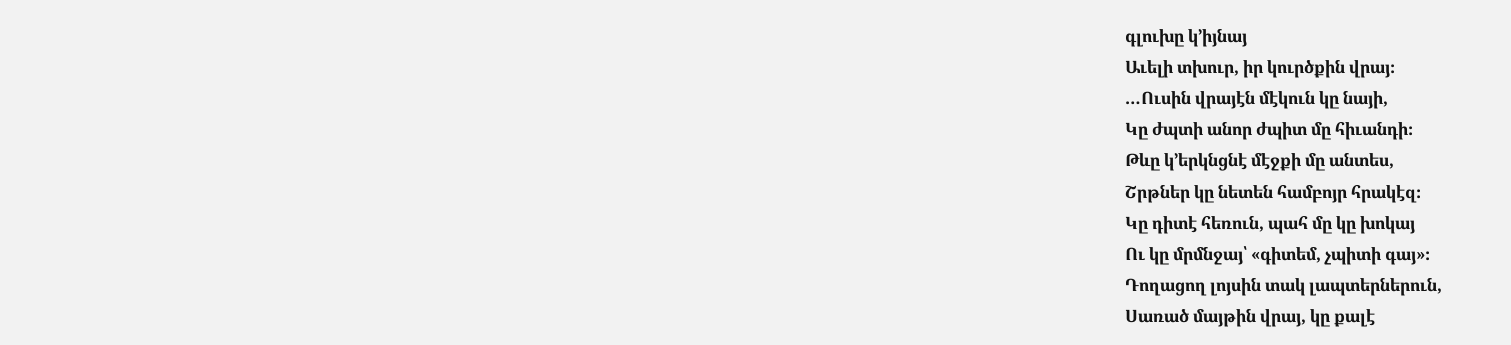գլուխը կ՚իյնայ
Աւելի տխուր, իր կուրծքին վրայ։
…Ուսին վրայէն մէկուն կը նայի,
Կը ժպտի անոր ժպիտ մը հիւանդի։
Թևը կ՚երկնցնէ մէջքի մը անտես,
Շրթներ կը նետեն համբոյր հրակէզ։
Կը դիտէ հեռուն, պահ մը կը խոկայ
Ու կը մրմնջայ՝ «գիտեմ, չպիտի գայ»։
Դողացող լոյսին տակ լապտերներուն,
Սառած մայթին վրայ, կը քալէ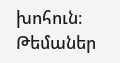խոհուն։
Թեմաներ